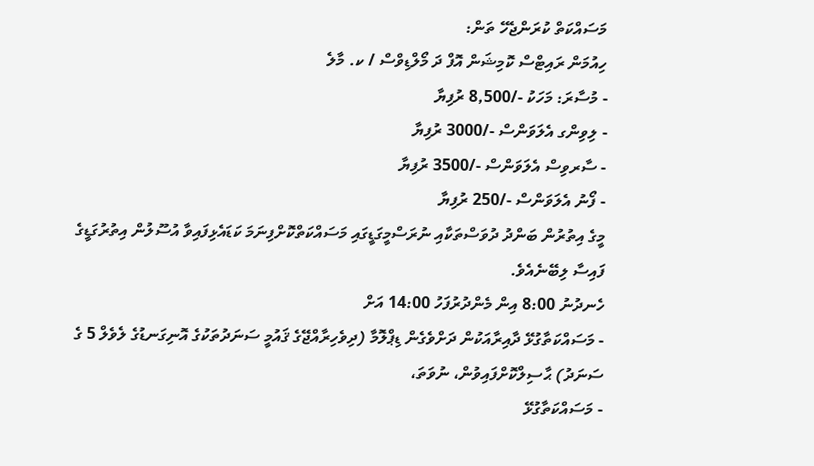މަސައްކަތް ކުރަންޖެހޭ ތަން:
ހިއުމަން ރައިޓްސް ކޮމިޝަން އޮފް ދަ މޯލްޑިވްސް / ކ. މާލެ
- މުސާރަ: މަހަކު -/8,500 ރުފިޔާ
- ލިވިންގ އެލަވަންސް -/3000 ރުފިޔާ
- ސާރވިސް އެލަވަންސް -/3500 ރުފިޔާ
- ފޯނު އެލަވަންސް -/250 ރުފިޔާ
މީގެ އިތުރުން ބަންދު ދުވަސްތަކާއި ނުރަސްމީގަޑީގައި މަސައްކަތްކޮށްފިނަމަ ކަޑައެޅިފައިވާ އުސޫލުން އިތުރުގަޑީގެ ފައިސާ ލިބޭނެއެވެ.
ހެނދުނު 8:00 އިން މެންދުރުފަހު 14:00 އަށް
- މަސައްކަތާގުޅޭ ދާއިރާއަކުން ދަށްވެގެން ޑިޕްލޮމާ (ދިވެހިރާއްޖޭގެ ޤައުމީ ސަނަދުތަކުގެ އޮނިގަނޑުގެ ލެވެލް 5 ގެ ސަނަދު) ޙާސިލްކޮށްފައިވުން، ނުވަތަ،
- މަސައްކަތާގުޅޭ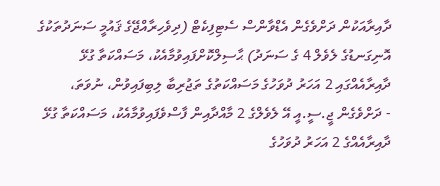ދާއިރާއަކުން ދަށްވެގެން އެޑްވާންސް ސެޓިފިކެޓް (ދިވެހިރާއްޖޭގެ ޤައުމީ ސަނަދުތަކުގެ އޮނިގަނޑުގެ ލެވެލް 4 ގެ ސަނަދު) ޙާސިލްކޮށްފައިވުމާއެކު، މަސައްކަތާ ގުޅޭ ދާއިރާއެއްގައި 2 އަހަރު ދުވަހުގެ މަސައްކަތުގެ ތަޖުރިބާ ލިބިފައިވުން، ނުވަތަ،
- ދަށްވެގެން ޖީ.ސީ.އީ އޭ ލެވެލްގެ 2 މާއްދާއިން ފާސްވެފައިވުމާއެކު، މަސައްކަތާ ގުޅޭ ދާއިރާއެއްގެ 2 އަހަރު ދުވަހުގެ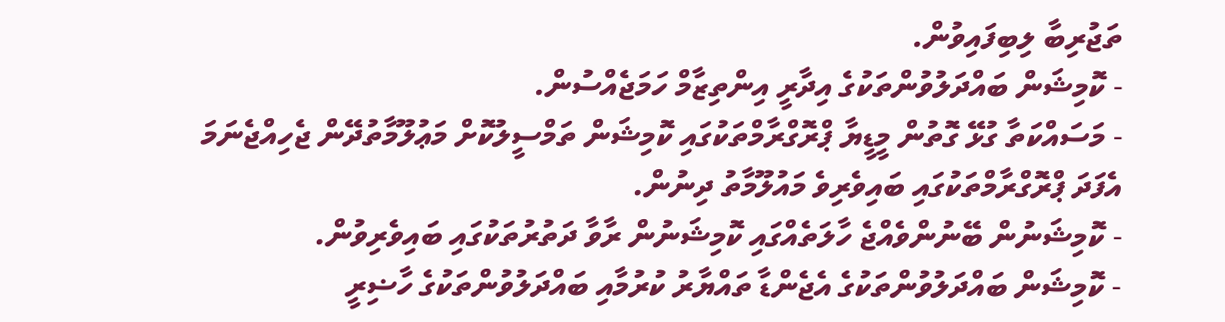ތަޖުރިބާ ލިބިފައިވުން.
- ކޮމިޝަން ބައްދަލުވުންތަކުގެ އިދާރީ އިންތިޒާމް ހަމަޖެއްސުން.
- މަސައްކަތާ ގުޅޭ ގޮތުން މީޑީޔާ ޕްރޮގްރާމްތަކުގައި ކޮމިޝަން ތަމްސީލުކޮށް މަޢުލޫމާތުދޭން ޖެހިއްޖެނަމަ އެފަދަ ޕްރޮގްރާމްތަކުގައި ބައިވެރިވެ މައުލޫމާތު ދިނުން.
- ކޮމިޝަނުން ބޭނުންވެއްޖެ ހާލަތެއްގައި ކޮމިޝަނުން ރާވާ ދަތުރުތަކުގައި ބައިވެރިވުން.
- ކޮމިޝަން ބައްދަލުވުންތަކުގެ އެޖެންޑާ ތައްޔާރު ކުރުމާއި ބައްދަލުވުންތަކުގެ ހާޟިރީ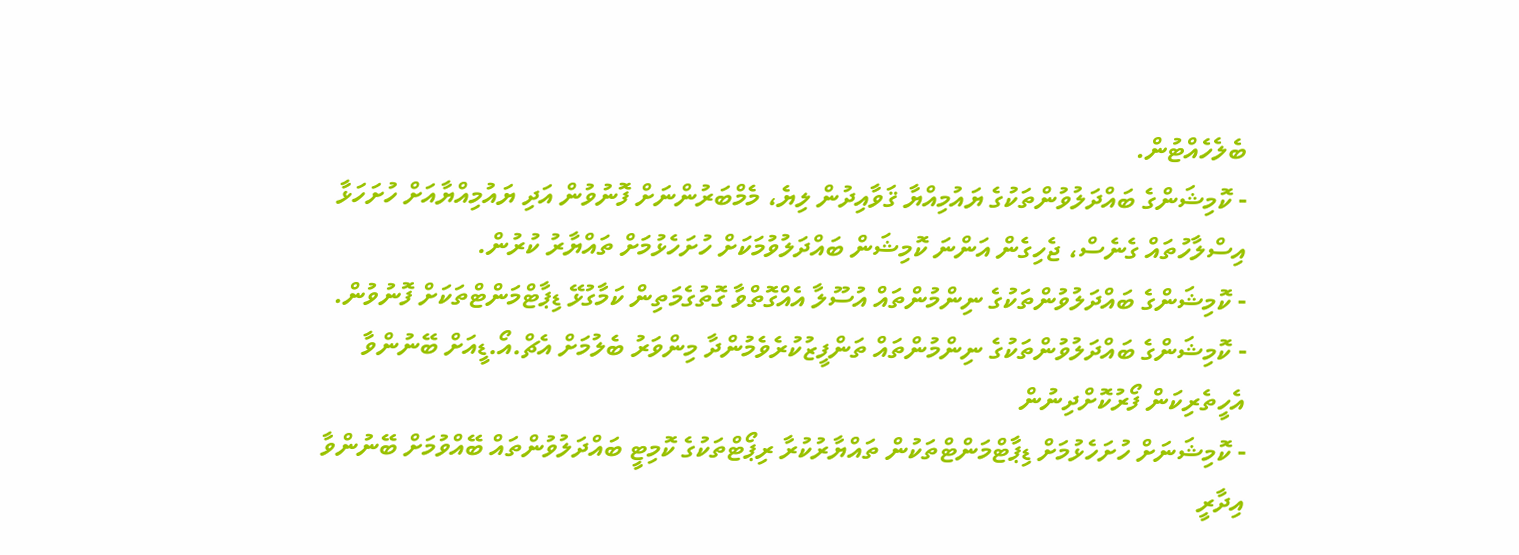ބެލެހެއްޓުން.
- ކޮމިޝަންގެ ބައްދަލުވުންތަކުގެ ޔައުމިއްޔާ ޤަވާއިދުން ލިޔެ، މެމްބަރުންނަށް ފޮނުވުން އަދި ޔައުމިއްޔާއަށް ހުށަހަޅާ އިސްލާހުތައް ގެނެސް، ޖެހިގެން އަންނަ ކޮމިޝަން ބައްދަލުވުމަކަށް ހުށަހެޅުމަށް ތައްޔާރު ކުރުން.
- ކޮމިޝަންގެ ބައްދަލުވުންތަކުގެ ނިންމުންތައް އުސޫލާ އެއްގޮތްވާ ގޮތުގެމަތިން ކަމާގުޅޭ ޑިޕާޓްމަންޓްތަކަށް ފޮނުވުން.
- ކޮމިޝަންގެ ބައްދަލުވުންތަކުގެ ނިންމުންތައް ތަންފީޒުކުރެވެމުންދާ މިންވަރު ބެލުމަށް އެޗް.އޯ.ޑީއަށް ބޭނުންވާ އެހީތެރިކަން ފޯރުކޮށްދިނުން
- ކޮމިޝަނަށް ހުށަހެޅުމަށް ޑިޕާޓްމަންޓްތަކުން ތައްޔާރުކުރާ ރިޕޯޓްތަކުގެ ކޮމިޓީ ބައްދަލުވުންތައް ބޭއްވުމަށް ބޭނުންވާ އިދާރީ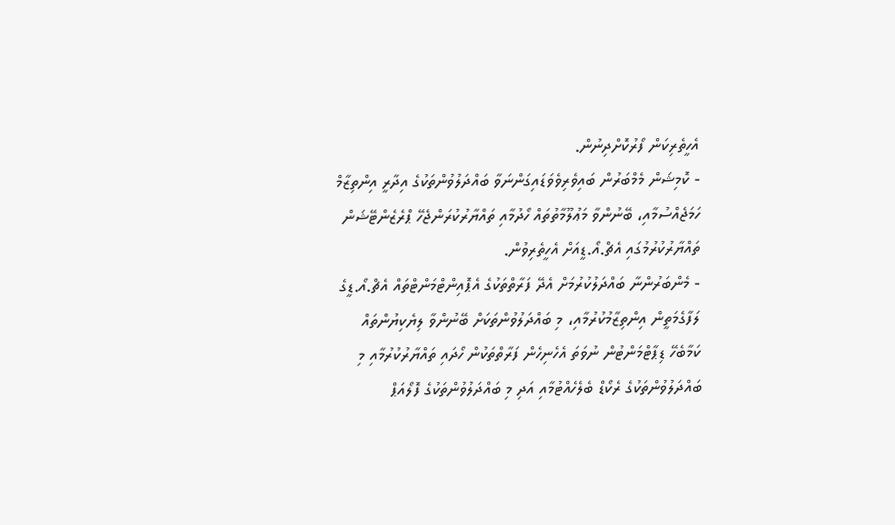އެހީތެރިކަން ފޯރުކޮށްދިނުން.
- ކޮމިޝަން މެމްބަރުން ބައިވެރިވެވަޑައިގަންނަވާ ބައްދަލުވުންތަކުގެ އިދާރީ އިންތިޒާމް ހަމަޖެއްސުމާއި، ބޭނުންވާ މަޢުލޫމާތުތައް ހޯދުމާއި ތައްޔާރުކުރަންޖެހޭ ޕްރެޒެންޓޭޝަން ތައްޔާރުކުރުމުގައި އެޗް.އޯ.ޑީއަށް އެހީތެރިވުން.
- މެންބަރުންނާ ބައްދަލުކުރުމަށް އެދޭ ފަރާތްތަކުގެ އެޕޮއިންޓްމަންޓްތައް އެޗް.އޯ.ޑީގެ ލަފާގެމަތީން އިންތިޒާމުކުރުމާއި، މި ބައްދަލުވުންތަކަށް ބޭނުންވާ ލިޔެކިޔުންތައް ކަމާބެހޭ ޑިޕާޓްމަންޓުން ނުވަތަ އެހެނިހެން ފަރާތްތަކުން ހޯދައި ތައްޔާރުކުރުމާއި މި ބައްދަލުވުންތަކުގެ ރެކޯޑް ބެލެހެއްޓުމާއި އަދި މި ބައްދަލުވުންތަކުގެ ފޮލޯއަޕް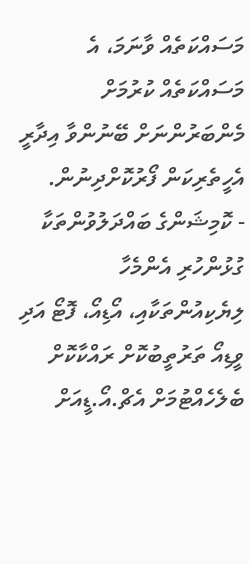މަސައްކަތެއް ވާނަމަ، އެ މަސައްކަތެއް ކުރުމަށް މެންބަރުންނަށް ބޭނުންވާ އިދާރީ އެހީތެރިކަން ފޯރުކޮށްދިނުން.
- ކޮމިޝަންގެ ބައްދަލުވުންތަކާ ގުޅުންހުރި އެންމެހާ ލިޔެކިއުންތަކާއި، އޯޑިއޯ، ފޮޓޯ އަދި ވީޑިއޯ ތަރުތީބުކޮށް ރައްކާކޮށް ބެލެހެއްޓުމަށް އެޗް.އޯ.ޑީއަށް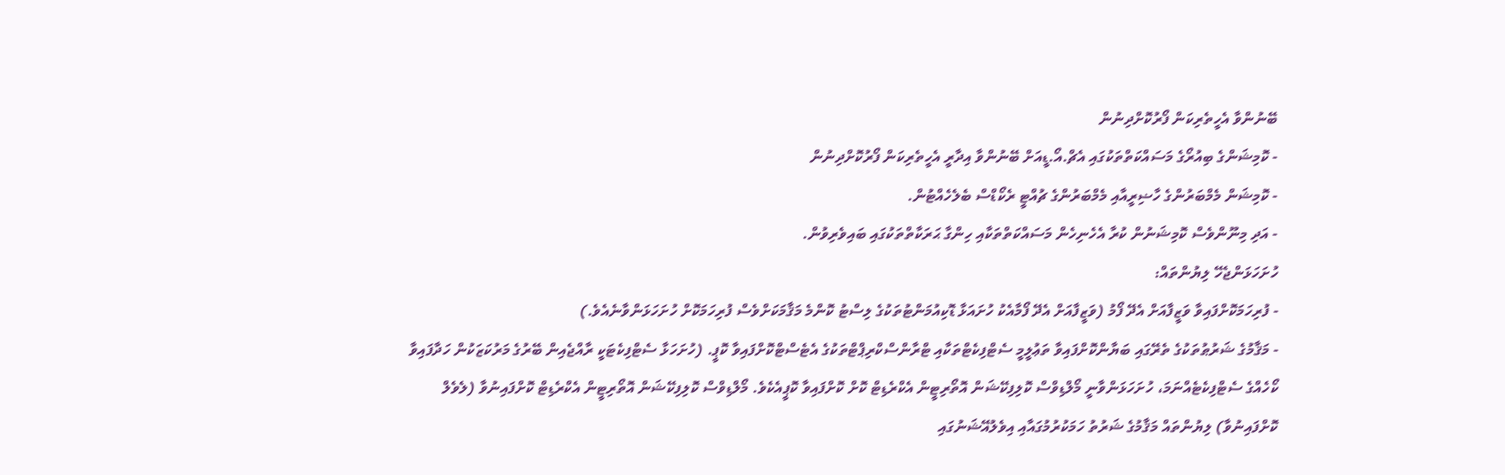ބޭނުންވާ އެހީތެރިކަން ފޯރުކޮށްދިނުން
- ކޮމިޝަންގެ ބިއުރޯގެ މަސައްކަތްތަކުގައި އެޗް.އޯ.ޑީއަށް ބޭނުންވާ އިދާރީ އެހީތެރިކަން ފޯރުކޮށްދިނުން
- ކޮމިޝަން މެމްބަރުންގެ ހާޟިރީއާއި މެމްބަރުންގެ ޗުއްޓީ ރެކޯޑްސް ބެލެހެއްޓުން.
- އަދި މިނޫންވެސް ކޮމިޝަނުން ކުރާ އެހެނިހެން މަސައްކަތްތަކާއި ހިންގާ ޙަރަކާތްތަކުގައި ބައިވެރިވުން.
ހުށަހަޅަންޖެހޭ ލިޔުންތައް:
- ފުރިހަމަކޮށްފައިވާ ވަޒީފާއަށް އެދޭ ފޯމު (ވަޒީފާއަށް އެދޭ ފޯމާއެކު ހުށައަޅާ ޑޮކިއުމަންޓުތަކުގެ ލިސްޓު ކޮންމެ މަޤާމަކަށްވެސް ފުރިހަމަކޮށް ހުށަހަޅަންވާނެއެވެ.)
- މަޤާމުގެ ޝަރުޠުތަކުގެ ތެރޭގައި ބަޔާންކޮށްފައިވާ ތަޢުލީމީ ސެޓްފިކެޓްތަކާއި ޓްރާންސްކްރިޕްޓްތަކުގެ އެޓެސްޓްކޮށްފައިވާ ކޮޕީ. (ހުށަހަޅާ ސެޓްފިކެޓަކީ ރާއްޖެއިން ބޭރުގެ މަރުކަޒަކުން ހަދާފައިވާ ކޯހެއްގެ ސެޓްފިކެޓެއްނަމަ، ހުށަހަޅަންވާނީ މޯލްޑިވްސް ކޮލިފިކޭޝަން އޮތޯރިޓީން އެކްރެޑިޓް ކޮށް ކޮށްފައިވާ ކޮޕީއެކެވެ. މޯލްޑިވްސް ކޮލިފިކޭޝަން އޮތޯރިޓީން އެކްރެޑިޓް ކޮށްފައިނުވާ (ލެވެލް ކޮށްފައިނުވާ) ލިޔުންތައް މަޤާމުގެ ޝަރުތު ހަމަކުރުމުގައާއި އިވެލުއޭޝަނުގައި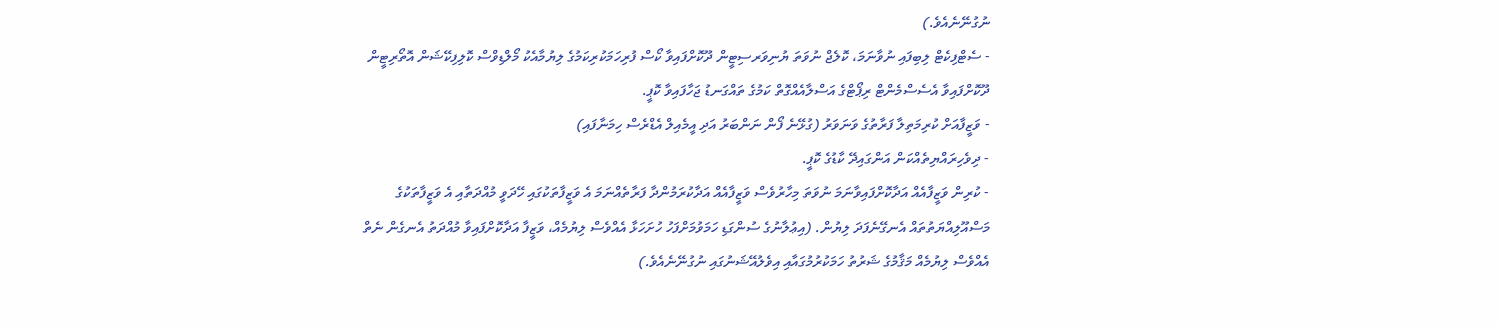ނުގުނޭނެއެވެ.)
- ސެޓްފިކެޓް ލިބިފައި ނުވާނަމަ، ކޮލެޖް ނުވަތަ ޔުނިވަރސިޓީން ދޫކޮށްފައިވާ ކޯސް ފުރިހަމަކުރިކަމުގެ ލިޔުމާއެކު މޯލްޑިވްސް ކޮލިފިކޭޝަން އޮތޯރިޓީން ދޫކޮށްފައިވާ އެސެސްމެންޓް ރިޕޯޓްގެ އަސްލާއެއްގޮތް ކަމުގެ ތައްގަނޑު ޖަހާފައިވާ ކޮޕީ.
- ވަޒީފާއަށް ކުރިމަތިލާ ފަރާތުގެ ވަނަވަރު (ގުޅޭނެ ފޯން ނަންބަރު އަދި އީމެއިލް އެޑްރެސް ހިމަނާފައި)
- ދިވެހިރައްޔިތެއްކަން އަންގައިދޭ ކާޑުގެ ކޮޕީ.
- ކުރިން ވަޒީފާއެއް އަދާކޮށްފައިވާނަމަ ނުވަތަ މިހާރުވެސް ވަޒީފާއެއް އަދާކުރަމުންދާ ފަރާތެއްނަމަ އެ ވަޒީފާތަކުގައި ހޭދަވީ މުއްދަތާއި އެ ވަޒީފާތަކުގެ މަސްއޫލިއްޔަތުތައް އެނގޭނެފަދަ ލިޔުން. (އިޢުލާނުގެ ސުންގަޑި ހަމަވުމަށްފަހު ހުށަހަޅާ އެއްވެސް ލިޔުމެއް، ވަޒީފާ އަދާކޮށްފައިވާ މުއްދަތު އެނގެން ނެތް އެއްވެސް ލިޔުމެއް މަޤާމުގެ ޝަރުތު ހަމަކުރުމުގައާއި އިވެލުއޭޝަނުގައި ނުގުނޭނެއެވެ.)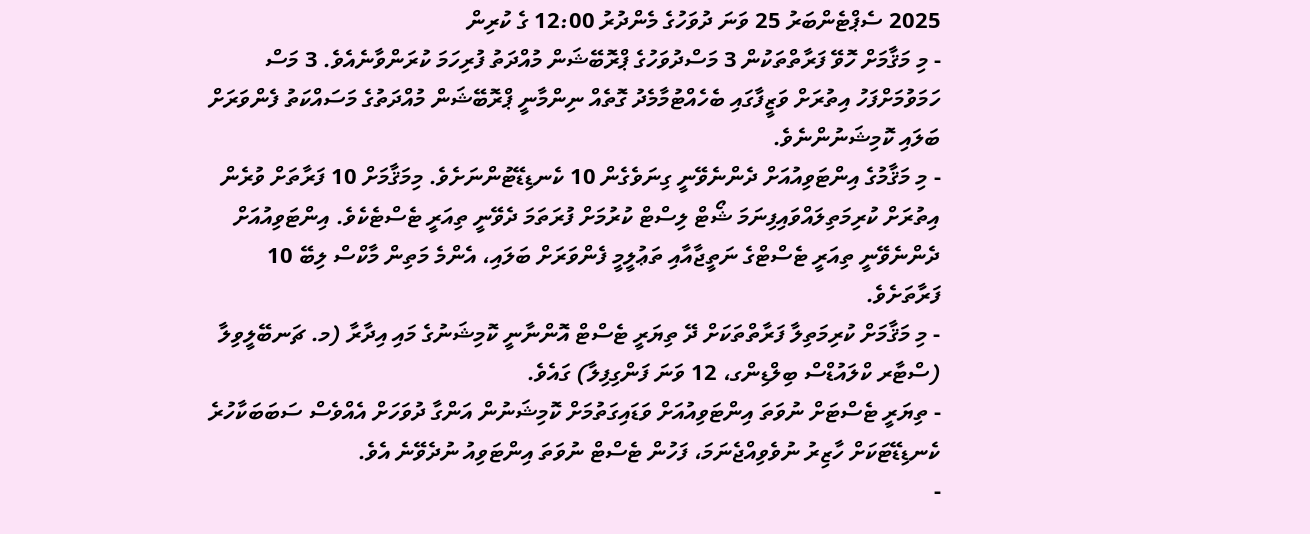2025 ސެޕްޓެންބަރު 25 ވަނަ ދުވަހުގެ މެންދުރު 12:00 ގެ ކުރިން
- މި މަޤާމަށް ހޮވޭ ފަރާތްތަކުން 3 މަސްދުވަހުގެ ޕްރޮބޭޝަން މުއްދަތު ފުރިހަމަ ކުރަންވާނެއެވެ. 3 މަސް ހަމަވުމަށްފަހު އިތުރަށް ވަޒީފާގައި ބެހެއްޓުމާމެދު ގޮތެއް ނިންމާނީ ޕްރޮބޭޝަން މުއްދަތުގެ މަސައްކަތު ފެންވަރަށް ބަލައި ކޮމިޝަނުންނެވެ.
- މި މަޤާމުގެ އިންޓަވިއުއަށް ދެންނެވޭނީ ގިނަވެގެން 10 ކެނޑިޑޭޓުންނަށެވެ. މިމަޤާމަށް 10 ފަރާތަށް ވުރެން އިތުރަށް ކުރިމަތިލައްވައިފިނަމަ ޝޯޓް ލިސްޓް ކުރުމަށް ފުރަތަމަ ދެވޭނީ ތިއަރީ ޓެސްޓެކެވެ. އިންޓަވިއުއަށް ދެންނެވޭނީ ތިއަރީ ޓެސްޓްގެ ނަތީޖާއާއި ތަޢުލީމީ ފެންވަރަށް ބަލައި، އެންމެ މަތިން މާކްސް ލިބޭ 10 ފަރާތަށެވެ.
- މި މަޤާމަށް ކުރިމަތިލާ ފަރާތްތަކަށް ދޭ ތިޔަރީ ޓެސްޓް އޮންނާނީ ކޮމިޝަނުގެ މައި އިދާރާ (މ. ޗަނބޭލީވިލާ (ސްޓާރ ކްލައުޑްސް ބިލްޑިންގ، 12 ވަނަ ފަންގިފިލާ) ގައެވެ.
- ތިޔަރީ ޓެސްޓަށް ނުވަތަ އިންޓަވިއުއަށް ވަޑައިގަތުމަށް ކޮމިޝަނުން އަންގާ ދުވަހަށް އެއްވެސް ސަބަބަކާހުރެ ކެނޑިޑޭޓަކަށް ހާޒިރު ނުވެވިއްޖެނަމަ، ފަހުން ޓެސްޓް ނުވަތަ އިންޓަވިއު ނުދެވޭނެ އެވެ.
-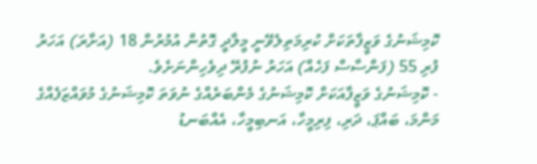ކޮމިޝަނުގެ ވަޒީފާތަކަށް ކުރިމަތިލެވޭނީ މީލާދީ ގޮތުން އުމުރުން 18 (އަށާރަ) އަހަރު ފުރި 55 (ފަންސާސް ފަހެއް) އަހަރު ނުފުރޭ ދިވެހިންނަށެވެ.
- ކޮމިޝަނުގެ ވަޒީފާއަކަށް ކޮމިޝަނުގެ މެންބަރެއްގެ ނުވަތަ ކޮމިޝަނުގެ މުވައްޒަފެއްގެ މަންމަ، ބައްޕަ، ދަރި، ފިރިމީހާ، އަނބިމީހާ، އެއްބަނޑު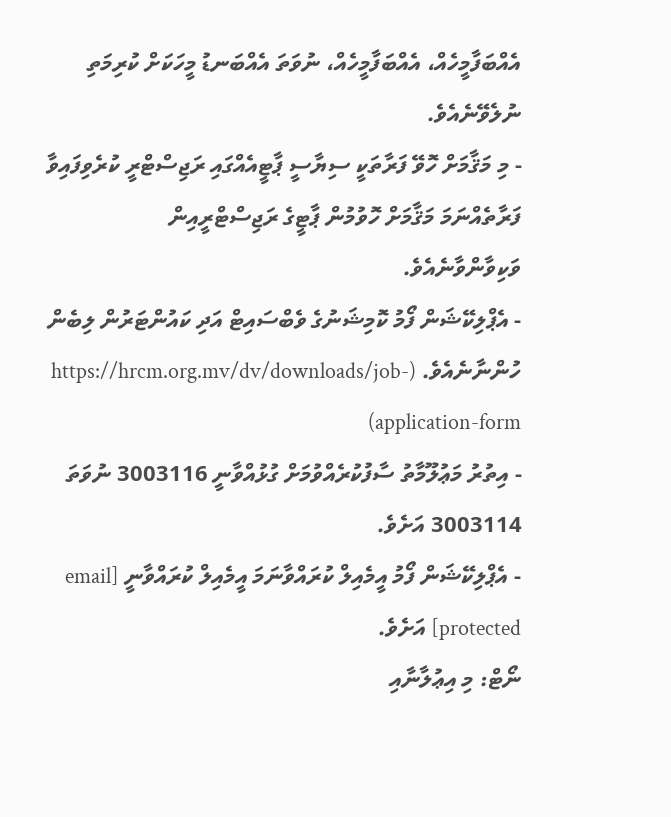އެއްބަފާމީހެއް، އެއްބަފާމީހެއް، ނުވަތަ އެއްބަނޑު މީހަކަށް ކުރިމަތި ނުލެވޭނެއެވެ.
- މި މަޤާމަށް ހޮވޭ ފަރާތަކީ ސިޔާސީ ޕާޓީއެއްގައި ރަޖިސްޓްރީ ކުރެވިފައިވާ ފަރާތެއްނަމަ މަޤާމަށް ހޮވުމުން ޕާޓީގެ ރަޖިސްޓްރީއިން ވަކިވާންވާނެއެވެ.
- އެޕްލިކޭޝަން ފޯމު ކޮމިޝަނުގެ ވެބްސައިޓް އަދި ކައުންޓަރުން ލިބެން ހުންނާނެއެވެ. (https://hrcm.org.mv/dv/downloads/job-application-form)
- އިތުރު މަޢުލޫމާތު ސާފުކުރެއްވުމަށް ގުޅުއްވާނީ 3003116 ނުވަތަ 3003114 އަށެވެ.
- އެޕްލިކޭޝަން ފޯމު އީމެއިލް ކުރައްވާނަމަ އީމެއިލް ކުރައްވާނީ [email protected] އަށެވެ.
ނޯޓް: މި އިޢުލާނާއި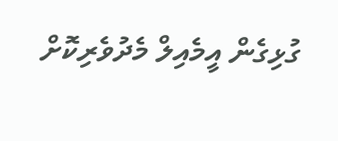ގުޅިގެން އީމެއިލް މެދުވެރިކޮށް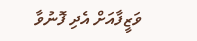ވަޒީފާއަށް އެދި ފޮނުވާ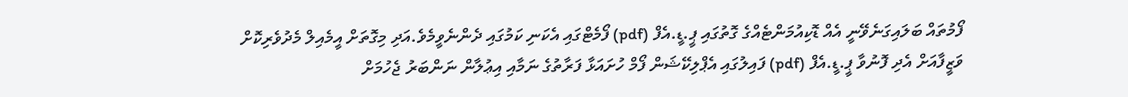ފޯމުތައް ބަލައިގަނެވޭނީ އެއް ޑޮކިއުމަންޓެއްގެ ގޮތުގައި ޕީ.ޑީ.އެފް (pdf) ފޯމެޓްގައި އެކަނި ކަމުގައި ދެންނެވީމެވެ.އަދި މިގޮތަށް އީމެއިލް މެދުވެރިކޮށް ވަޒީފާއަށް އެދި ފޮނުވާ ޕީ.ޑީ.އެފް (pdf) ފައިލުގައި އެޕްލިކޭޝަން ފޯމް ހުށައަޅާ ފަރާތުގެ ނަމާއި އިޢުލާން ނަންބަރު ޖެހުމަށް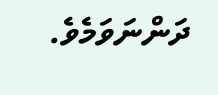ދަންނަވަމެވެ.